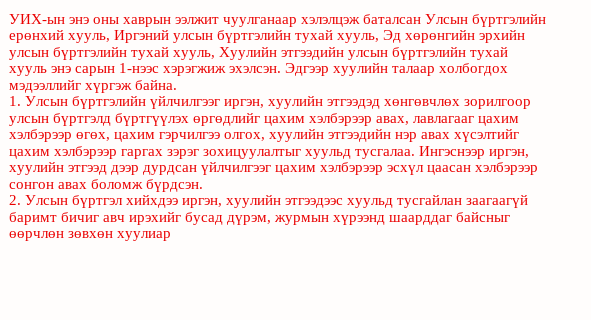УИХ-ын энэ оны хаврын ээлжит чуулганаар хэлэлцэж баталсан Улсын бүртгэлийн ерөнхий хууль, Иргэний улсын бүртгэлийн тухай хууль, Эд хөрөнгийн эрхийн улсын бүртгэлийн тухай хууль, Хуулийн этгээдийн улсын бүртгэлийн тухай хууль энэ сарын 1-нээс хэрэгжиж эхэлсэн. Эдгээр хуулийн талаар холбогдох мэдээллийг хүргэж байна.
1. Улсын бүртгэлийн үйлчилгээг иргэн, хуулийн этгээдэд хөнгөвчлөх зорилгоор улсын бүртгэлд бүртгүүлэх өргөдлийг цахим хэлбэрээр авах, лавлагааг цахим хэлбэрээр өгөх, цахим гэрчилгээ олгох, хуулийн этгээдийн нэр авах хүсэлтийг цахим хэлбэрээр гаргах зэрэг зохицуулалтыг хуульд тусгалаа. Ингэснээр иргэн, хуулийн этгээд дээр дурдсан үйлчилгээг цахим хэлбэрээр эсхүл цаасан хэлбэрээр сонгон авах боломж бүрдсэн.
2. Улсын бүртгэл хийхдээ иргэн, хуулийн этгээдээс хуульд тусгайлан заагаагүй баримт бичиг авч ирэхийг бусад дүрэм, журмын хүрээнд шаарддаг байсныг өөрчлөн зөвхөн хуулиар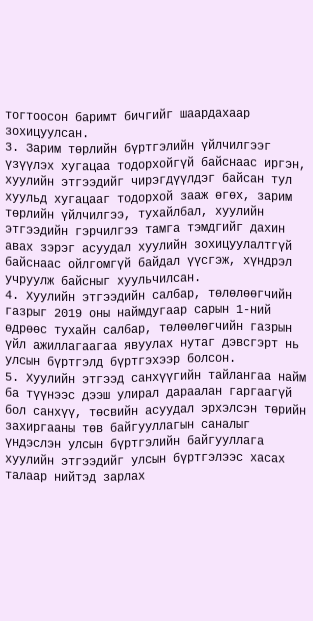тогтоосон баримт бичгийг шаардахаар зохицуулсан.
3. Зарим төрлийн бүртгэлийн үйлчилгээг үзүүлэх хугацаа тодорхойгүй байснаас иргэн, хуулийн этгээдийг чирэгдүүлдэг байсан тул хуульд хугацааг тодорхой зааж өгөх, зарим төрлийн үйлчилгээ, тухайлбал, хуулийн этгээдийн гэрчилгээ тамга тэмдгийг дахин авах зэрэг асуудал хуулийн зохицуулалтгүй байснаас ойлгомгүй байдал үүсгэж, хүндрэл учруулж байсныг хуульчилсан.
4. Хуулийн этгээдийн салбар, төлөлөөгчийн газрыг 2019 оны наймдугаар сарын 1-ний өдрөөс тухайн салбар, төлөөлөгчийн газрын үйл ажиллагаагаа явуулах нутаг дэвсгэрт нь улсын бүртгэлд бүртгэхээр болсон.
5. Хуулийн этгээд санхүүгийн тайлангаа найм ба түүнээс дээш улирал дараалан гаргаагүй бол санхүү, төсвийн асуудал эрхэлсэн төрийн захиргааны төв байгууллагын саналыг үндэслэн улсын бүртгэлийн байгууллага хуулийн этгээдийг улсын бүртгэлээс хасах талаар нийтэд зарлах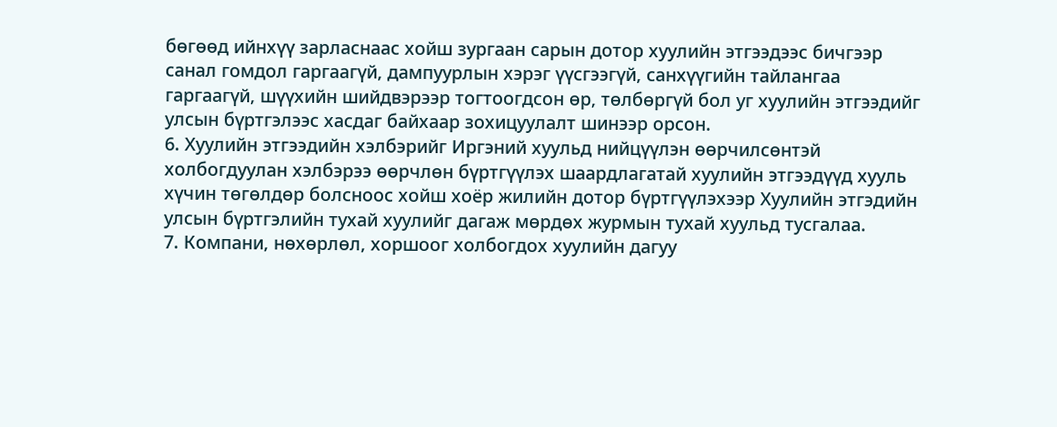бөгөөд ийнхүү зарласнаас хойш зургаан сарын дотор хуулийн этгээдээс бичгээр санал гомдол гаргаагүй, дампуурлын хэрэг үүсгээгүй, санхүүгийн тайлангаа гаргаагүй, шүүхийн шийдвэрээр тогтоогдсон өр, төлбөргүй бол уг хуулийн этгээдийг улсын бүртгэлээс хасдаг байхаар зохицуулалт шинээр орсон.
6. Хуулийн этгээдийн хэлбэрийг Иргэний хуульд нийцүүлэн өөрчилсөнтэй холбогдуулан хэлбэрээ өөрчлөн бүртгүүлэх шаардлагатай хуулийн этгээдүүд хууль хүчин төгөлдөр болсноос хойш хоёр жилийн дотор бүртгүүлэхээр Хуулийн этгэдийн улсын бүртгэлийн тухай хуулийг дагаж мөрдөх журмын тухай хуульд тусгалаа.
7. Компани, нөхөрлөл, хоршоог холбогдох хуулийн дагуу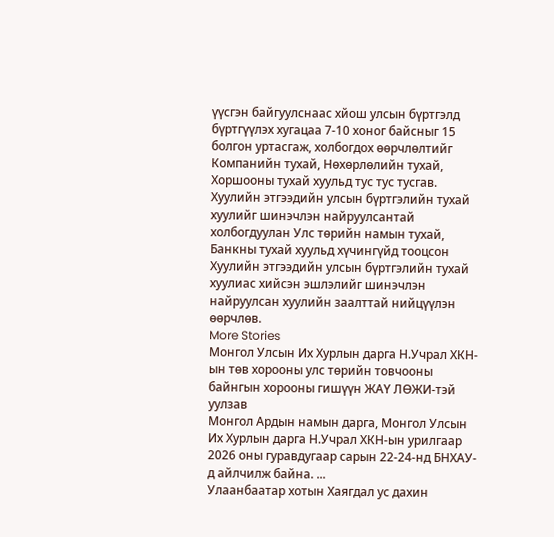үүсгэн байгуулснаас хйош улсын бүртгэлд бүртгүүлэх хугацаа 7-10 хоног байсныг 15 болгон уртасгаж, холбогдох өөрчлөлтийг Компанийн тухай, Нөхөрлөлийн тухай, Хоршооны тухай хуульд тус тус тусгав. Хуулийн этгээдийн улсын бүртгэлийн тухай хуулийг шинэчлэн найруулсантай холбогдуулан Улс төрийн намын тухай, Банкны тухай хуульд хүчингүйд тооцсон Хуулийн этгээдийн улсын бүртгэлийн тухай хуулиас хийсэн эшлэлийг шинэчлэн найруулсан хуулийн заалттай нийцүүлэн өөрчлөв.
More Stories
Монгол Улсын Их Хурлын дарга Н.Учрал ХКН-ын төв хорооны улс төрийн товчооны байнгын хорооны гишүүн ЖАҮ ЛӨЖИ-тэй уулзав
Монгол Ардын намын дарга, Монгол Улсын Их Хурлын дарга Н.Учрал ХКН-ын урилгаар 2026 оны гуравдугаар сарын 22-24-нд БНХАУ-д айлчилж байна. ...
Улаанбаатар хотын Хаягдал ус дахин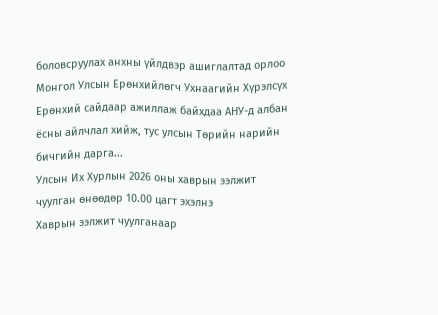боловсруулах анхны үйлдвэр ашиглалтад орлоо
Монгол Улсын Ерөнхийлөгч Ухнаагийн Хүрэлсүх Ерөнхий сайдаар ажиллаж байхдаа АНУ-д албан ёсны айлчлал хийж, тус улсын Төрийн нарийн бичгийн дарга...
Улсын Их Хурлын 2026 оны хаврын ээлжит чуулган өнөөдөр 10.00 цагт эхэлнэ
Хаврын ээлжит чуулганаар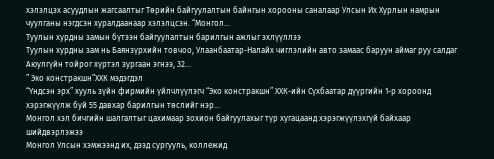хэлэлцэх асуудлын жагсаалтыг Төрийн байгуулалтын байнгын хорооны саналаар Улсын Их Хурлын намрын чуулганы нэгдсэн хуралдаанаар хэлэлцсэн. “Монгол...
Туулын хурдны замын бүтээн байгуулалтын барилгын ажлыг эхлүүллээ
Туулын хурдны зам нь Баянзүрхийн товчоо, Улаанбаатар-Налайх чиглэлийн авто замаас баруун аймаг руу салдаг Аюулгүйн тойрог хүртэл зургаан эгнээ, 32...
” Эко констракшн”ХХК мэдэгдэл
“Үндсэн эрх” хууль зүйн фирмийн үйлчлүүлэгч “Эко констракшн” ХХК-ийн Сүхбаатар дүүргийн 1-р хороонд хэрэгжүүлж буй 55 давхар барилгын төслийг нэр...
Монгол хэл бичгийн шалгалтыг цахимаар зохион байгуулахыг түр хугацаанд хэрэгжүүлэхгүй байхаар шийдвэрлэжээ
Монгол Улсын хэмжээнд их, дээд сургууль, коллежид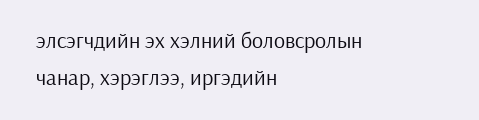элсэгчдийн эх хэлний боловсролын чанар, хэрэглээ, иргэдийн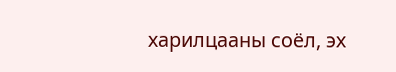харилцааны соёл, эх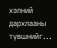хэлний дархлааны түвшнийг...